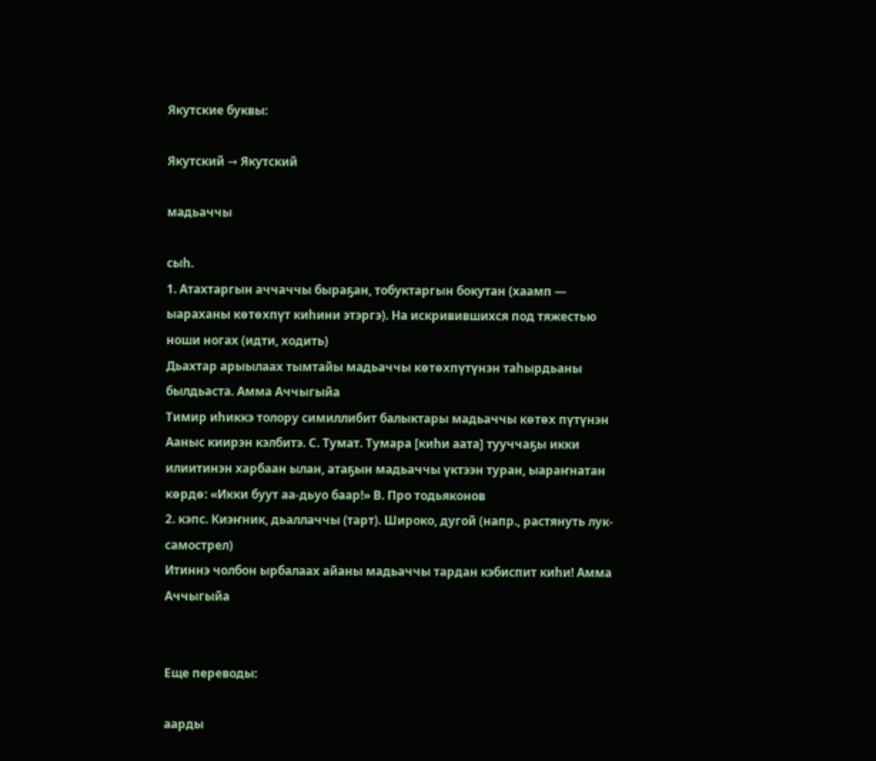Якутские буквы:

Якутский → Якутский

мадьаччы

сыһ.
1. Атахтаргын аччаччы быраҕан, тобуктаргын бокутан (хаамп — ыараханы көтөхпүт киһини этэргэ). На искривившихся под тяжестью ноши ногах (идти, ходить)
Дьахтар арыылаах тымтайы мадьаччы көтөхпүтүнэн таһырдьаны былдьаста. Амма Аччыгыйа
Тимир иһиккэ толору симиллибит балыктары мадьаччы көтөх пүтүнэн Ааныс киирэн кэлбитэ. С. Тумат. Тумара [киһи аата] тууччаҕы икки илиитинэн харбаан ылан, атаҕын мадьаччы үктээн туран, ыараҥнатан көрдө: «Икки буут аа-дьуо баар!» В. Про тодьяконов
2. кэпс. Киэҥник, дьаллаччы (тарт). Широко, дугой (напр., растянуть лук-самострел)
Итиннэ чолбон ырбалаах айаны мадьаччы тардан кэбиспит киһи! Амма Аччыгыйа


Еще переводы:

аарды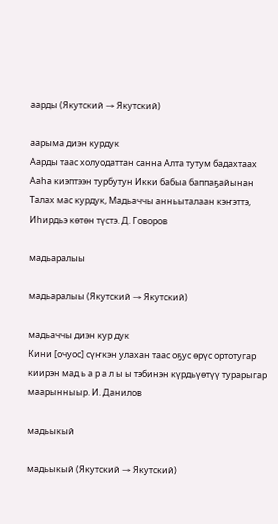аарды (Якутский → Якутский)

аарыма диэн курдук
Аарды таас холуодаттан санна Алта тутум бадахтаах Ааһа киэптээн турбутун Икки бабыа баппаҕайынан Талах мас курдук, Мадьаччы анньыталаан кэҥэттэ, Иһирдьэ көтөн түстэ. Д. Говоров

мадьаралыы

мадьаралыы (Якутский → Якутский)

мадьаччы диэн кур дук
Кини [очуос] сүҥкэн улахан таас оҕус өрүс ортотугар киирэн мад ь а р а л ы ы тэбинэн күрдьүөтүү турарыгар маарынныыр. И. Данилов

мадьыкый

мадьыкый (Якутский → Якутский)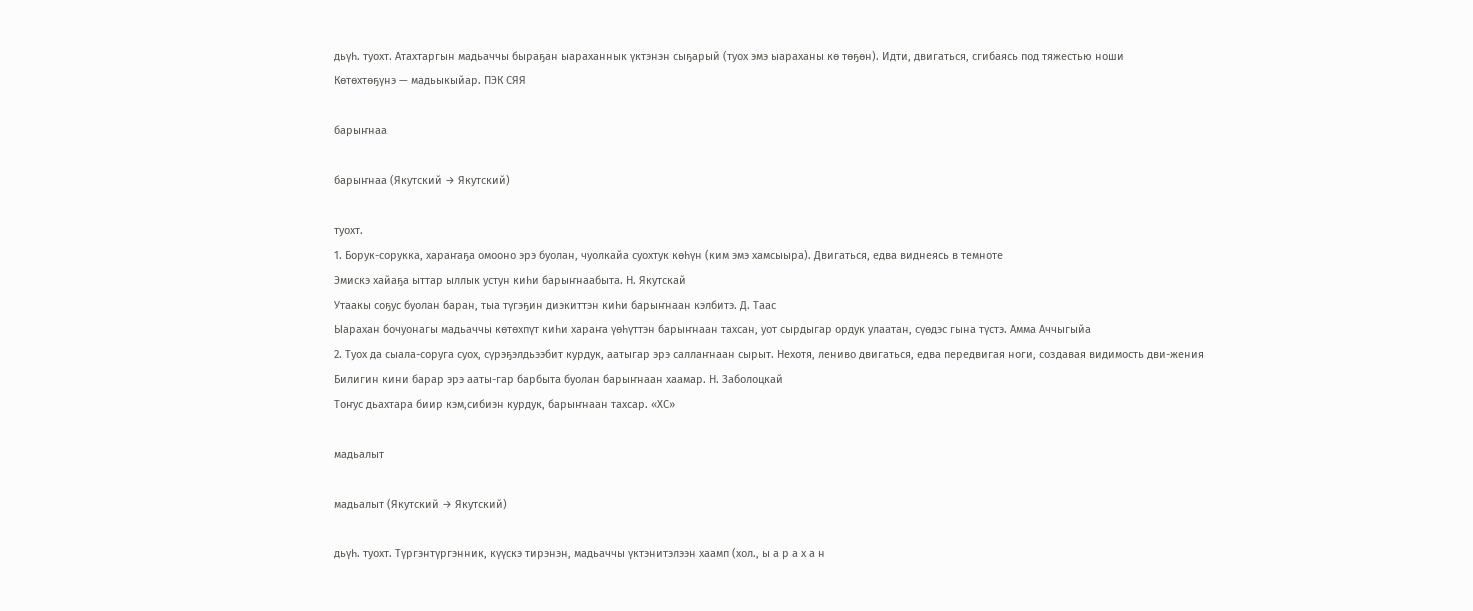дьүһ. туохт. Атахтаргын мадьаччы быраҕан ыараханнык үктэнэн сыҕарый (туох эмэ ыараханы кө төҕөн). Идти, двигаться, сгибаясь под тяжестью ноши
Көтөхтөҕүнэ — мадьыкыйар. ПЭК СЯЯ

барыҥнаа

барыҥнаа (Якутский → Якутский)

туохт.
1. Борук-сорукка, хараҥаҕа омооно эрэ буолан, чуолкайа суохтук көһүн (ким эмэ хамсыыра). Двигаться, едва виднеясь в темноте
Эмискэ хайаҕа ыттар ыллык устун киһи барыҥнаабыта. Н. Якутскай
Утаакы соҕус буолан баран, тыа түгэҕин диэкиттэн киһи барыҥнаан кэлбитэ. Д. Таас
Ыарахан бочуонагы мадьаччы көтөхпүт киһи хараҥа үөһүттэн барыҥнаан тахсан, уот сырдыгар ордук улаатан, сүөдэс гына түстэ. Амма Аччыгыйа
2. Туох да сыала-соруга суох, сүрэҕэлдьээбит курдук, аатыгар эрэ саллаҥнаан сырыт. Нехотя, лениво двигаться, едва передвигая ноги, создавая видимость дви-жения
Билигин кини барар эрэ ааты-гар барбыта буолан барыҥнаан хаамар. Н. Заболоцкай
Тоҥус дьахтара биир кэм,сибиэн курдук, барыҥнаан тахсар. «ХС»

мадьалыт

мадьалыт (Якутский → Якутский)

дьүһ. туохт. Түргэнтүргэнник, күүскэ тирэнэн, мадьаччы үктэнитэлээн хаамп (хол., ы а р а х а н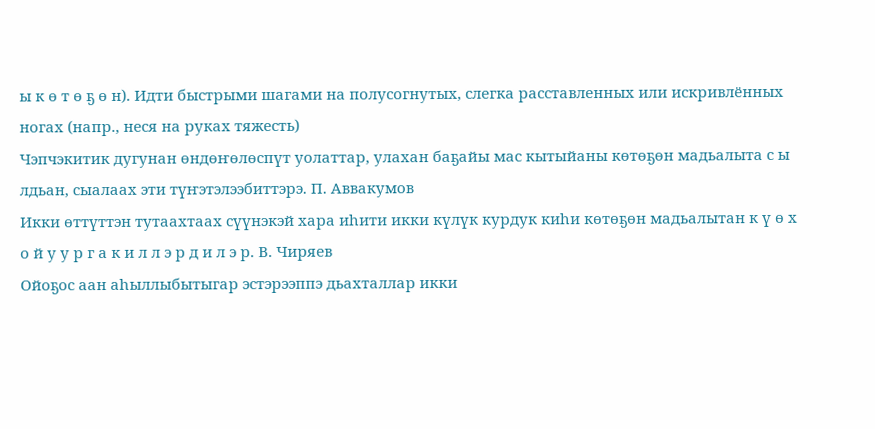ы к ө т ө ҕ ө н). Идти быстрыми шагами на полусогнутых, слегка расставленных или искривлённых ногах (напр., неся на руках тяжесть)
Чэпчэкитик дугунан өндөҥөлөспүт уолаттар, улахан баҕайы мас кытыйаны көтөҕөн мадьалыта с ы лдьан, сыалаах эти түҥэтэлээбиттэрэ. П. Аввакумов
Икки өттүттэн тутаахтаах сүүнэкэй хара иһити икки күлүк курдук киһи көтөҕөн мадьалытан к ү ө х о й у у р г а к и л л э р д и л э р. В. Чиряев
Ойоҕос аан аһыллыбытыгар эстэрээппэ дьахталлар икки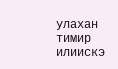улахан тимир илиискэ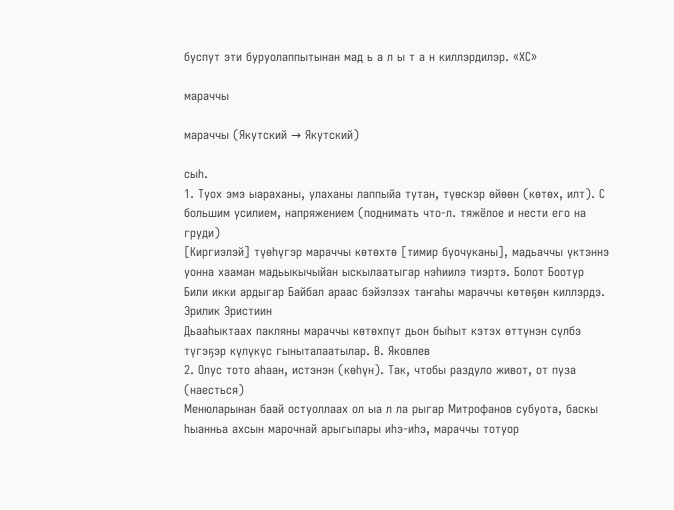буспут эти буруолаппытынан мад ь а л ы т а н киллэрдилэр. «ХС»

мараччы

мараччы (Якутский → Якутский)

сыһ.
1. Туох эмэ ыараханы, улаханы лаппыйа тутан, түөскэр өйөөн (көтөх, илт). С большим усилием, напряжением (поднимать что-л. тяжёлое и нести его на груди)
[Киргиэлэй] түөһүгэр мараччы көтөхтө [тимир буочуканы], мадьаччы үктэннэ уонна хааман мадьыкычыйан ыскылаатыгар нэһиилэ тиэртэ. Болот Боотур
Били икки ардыгар Байбал араас бэйэлээх таҥаһы мараччы көтөҕөн киллэрдэ. Эрилик Эристиин
Дьааһыктаах пакляны мараччы көтөхпүт дьон быһыт кэтэх өттүнэн сүлбэ түгэҕэр күлүкүс гыныталаатылар. В. Яковлев
2. Олус тото аһаан, истэнэн (көһүн). Так, чтобы раздуло живот, от пуза (наесться)
Менюларынан баай остуоллаах ол ыа л ла рыгар Митрофанов субуота, баскы һыанньа ахсын марочнай арыгылары иһэ-иһэ, мараччы тотуор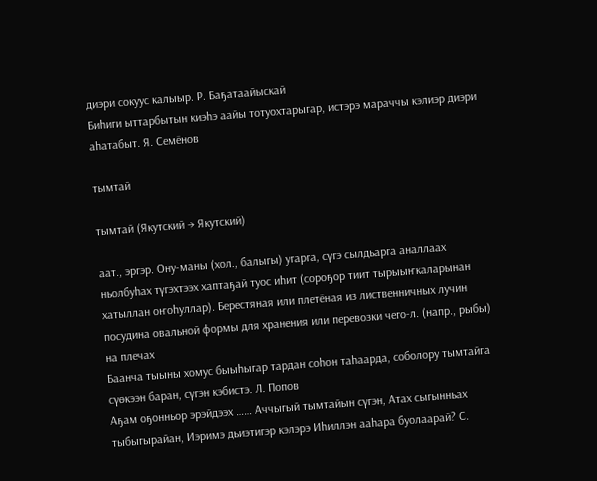диэри сокуус калыыр. Р. Баҕатаайыскай
Биһиги ыттарбытын киэһэ аайы тотуохтарыгар, истэрэ мараччы кэлиэр диэри аһатабыт. Я. Семёнов

тымтай

тымтай (Якутский → Якутский)

аат., эргэр. Ону-маны (хол., балыгы) угарга, сүгэ сылдьарга аналлаах ньолбуһах түгэхтээх хаптаҕай туос иһит (сороҕор тиит тырыыҥкаларынан хатыллан оҥоһуллар). Берестяная или плетёная из лиственничных лучин посудина овальной формы для хранения или перевозки чего-л. (напр., рыбы) на плечах
Баанча тыыны хомус быыһыгар тардан соһон таһаарда, соболору тымтайга сүөкээн баран, сүгэн кэбистэ. Л. Попов
Аҕам оҕонньор эрэйдээх …… Аччыгый тымтайын сүгэн, Атах сыгынньах тыбыгырайан, Иэримэ дьиэтигэр кэлэрэ Иһиллэн ааһара буолаарай? С.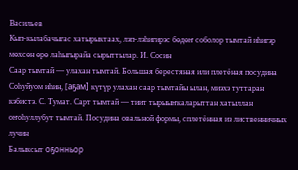Васильев
Кып-кылабачыгас хатырыктаах, лэп-лэһигирэс бөдөҥ соболор тымтай иһигэр мөхсөн өрө лаһыгырайа сырыттылар. И. Сосин
Саар тымтай — улахан тымтай. Большая берестяная или плетёная посудина
Соһуйуом иһин, [аҕам] күтүр улахан саар тымтайы ылан, миэхэ туттаран кэбистэ. С. Тумат. Сарт тымтай — тиит тырыыҥкаларыттан хатыллан оҥоһуллубут тымтай. Посудина овальной формы, сплетённая из лиственничных лучин
Балыксыт оҕонньор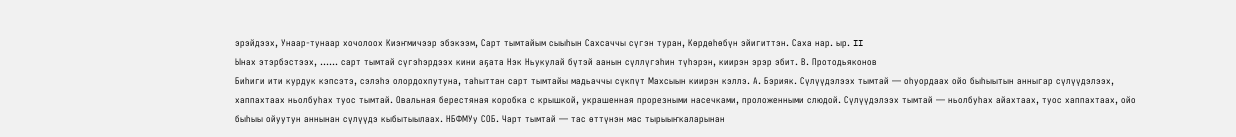эрэйдээх, Унаар-тунаар хочолоох Киэҥмичээр эбэкээм, Сарт тымтайым сыыһын Сахсаччы сүгэн туран, Көрдөһөбүн эйигиттэн. Саха нар. ыр. II
Ынах этэрбэстээх, …… сарт тымтай сүгэһэрдээх кини аҕата Нэк Ньукулай бүтэй аанын сүллүгэһин түһэрэн, киирэн эрэр эбит. В. Протодьяконов
Биһиги ити курдук кэпсэтэ, сэлэһэ олордохпутуна, таһыттан сарт тымтайы мадьаччы сүкпүт Махсыын киирэн кэллэ. А. Бэрияк. Сүлүүдэлээх тымтай — оһуордаах ойо быһыытын анныгар сүлүүдэлээх, хаппахтаах ньолбуһах туос тымтай. Овальная берестяная коробка с крышкой, украшенная прорезными насечками, проложенными слюдой. Сүлүүдэлээх тымтай — ньолбуһах айахтаах, туос хаппахтаах, ойо быһыы ойуутун аннынан сүлүүдэ кыбытыылаах. НБФМУу СОБ. Чарт тымтай — тас өттүнэн мас тырыыҥкаларынан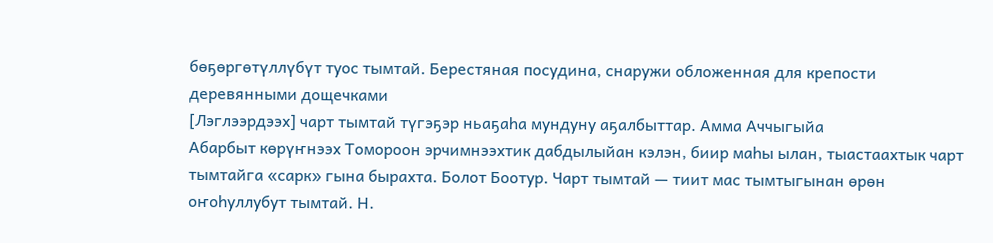бөҕөргөтүллүбүт туос тымтай. Берестяная посудина, снаружи обложенная для крепости деревянными дощечками
[Лэглээрдээх] чарт тымтай түгэҕэр ньаҕаһа мундуну аҕалбыттар. Амма Аччыгыйа
Абарбыт көрүҥнээх Томороон эрчимнээхтик дабдылыйан кэлэн, биир маһы ылан, тыастаахтык чарт тымтайга «сарк» гына бырахта. Болот Боотур. Чарт тымтай — тиит мас тымтыгынан өрөн оҥоһуллубут тымтай. Н.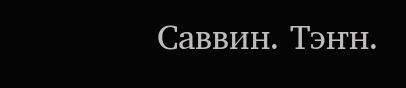Саввин. Тэҥн.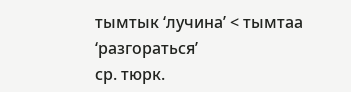тымтык ‘лучина’ < тымтаа ‘разгораться’
ср. тюрк.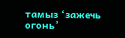тамыз ‘зажечь огонь’